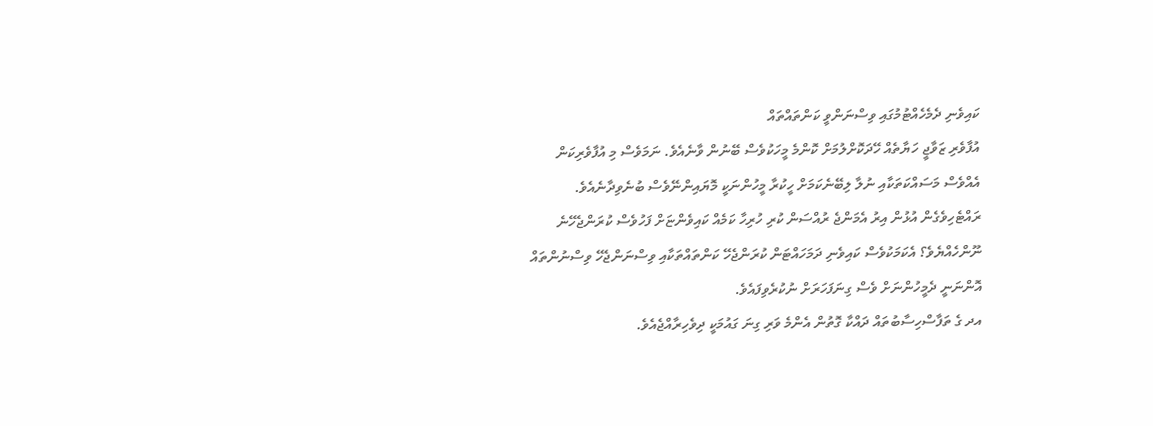ކައިވެނި ދެމެހެއްޓުމުގައި ވިސްނަންވީ ކަންތައްތައް
އުފާވެރި ޒަވާޖީ ހަޔާތެއް ހޭދަކޮށްލުމަށް ކޮންމެ މީހަކުވެސް ބޭނުން ވާނެއެވެ. ނަމަވެސް މި އުފާވެރިކަން އެއްވެސް މަސައްކަތަކާއި ނުލާ ލިބޭނެކަމަށް ހީކުރާ މީހުންނަކީ މޮޔައިންނޭވެސް ބުނެވިދާނެއެވެ. ރައްޓެހިވެގެން އުޅުން އިރު އެމަންޖެ ރުއްސަން ކުރި ހުރިހާ ކަމެއް ކައިވެންޏަށް ފަހުވެސް ކުރަންޖެހޭނެ ނޫންހެއްޔެވެ؟ އެކަމަކުވެސް ކައިވެނި ދަމަހައްޓަން ކުރަންޖެހޭ ކަންތައްތަކާއި ވިސްނަންޖެހޭ ވިސްނުންތައް އޮންނަނީ ދެމީހުންނަށް ވެސް ގިނަފަހަރަށް ނުކުރެވިފައެވެ.
އދ ގެ ތަފާސްހިސާބުތައް ދައްކާ ގޮތުން އެންމެ ވަރި ގިނަ ގައުމަކީ ދިވެހިރާއްޖެއެވެ.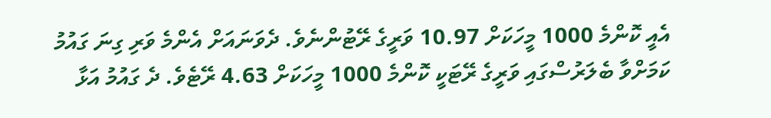އެއީ ކޮންމެ 1000 މީހަކަށް 10.97 ވަރީގެ ރޭޓުންނެވެ. ދެވަނައަށް އެންމެ ވަރި ގިނަ ގައުމު ކަމަށްވާ ބެލަރުސްގައި ވަރީގެ ރޭޓަކީ ކޮންމެ 1000 މީހަކަށް 4.63 ރޭޓެވެ. ދެ ގައުމު އަޅާ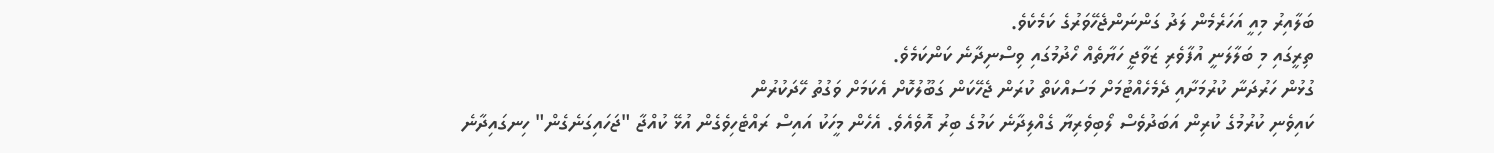ބަލާއިރު މިއީ އަހަރެމެން ލަދު ގަންނަންޖެހޭވަރުގެ ކަމެކެވެ.
ތިރީގައި މި ބަލާލަނީ އުފާވެރި ޒަވާޖީ ހަޔާތެއް ހޯދުމުގައި ވިސްނިދާނެ ކަންކަމެވެ.
ގުޅުން ހަރުދަނާ ކުރުމަށާއި ދެމެހެއްޓުމަށް މަސައްކަތް ކުރަން ޖެހޭކަން ގަބޫލުކޮށް އެކަމަށް ވަގުތު ހޭދަކުރުން
ކައިވެނި ކުރުމުގެ ކުރިން އަބަދުވެސް ލޯބިވެރިޔާ ގެއްލިދާނެ ކަމުގެ ބިރު އޮވެއެވެ. އެހެން މީހަކު އައިސް ރައްޓެހިވެގެން އުޅޭ ކުއްޖާ "ޖަހައިގަނެގެން" ހިނގައިދާނެ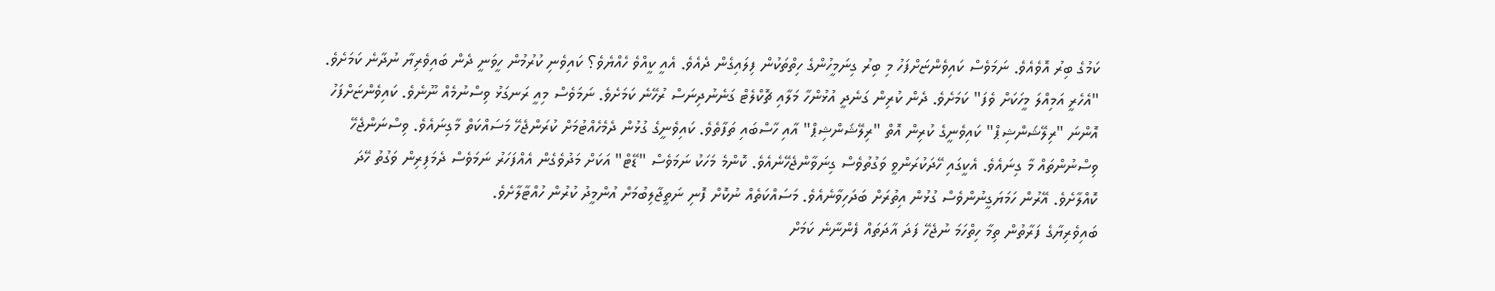ކަމުގެ ބިރު އޮވެއެވެ. ނަމަވެސް ކައިވެންޏަށްފަހު މި ބިރު ގިނަމީހުންގެ ހިތްތަކުން ފިލައިގެން ދެއެވެ. އެއީ ކީއްވެ ހެއްޔެވެ؟ ކައިވެނި ކުރުމުން ހީވަނީ ދެން ބައިވެރިޔާ ނުދާނެ ކަމަށެވެ. "އެހެރީ އަމިއްލަ މީހަކަށް ވެފަ" ކަމަށެވެ. ދެން ކުރިން ގަނެދީ އުޅުންހާ މަލާއި ޗޮކްލެޓް ގަނެނުދިނަސް ރުހޭނެ ކަމަށެވެ. ނަމަވެސް މިއީ ރަނގަޅު ވިސްނުމެއް ނޫނެވެ. ކައިވެންޏަށްފަހު އޮންނަ "ރިލޭޝަންޝިޕް" ކައިވެނީގެ ކުރިން އޮތް "ރިލޭޝަންޝިޕް" އާއި ހާސްބައި ތަފާތެވެ. ކައިވެނީގެ ގުޅުން ދެމެހެއްޓުމަށް ކުރަންޖެހޭ މަސައްކަތް މާގިނައެވެ. ވިސްނަންޖެހޭ ވިސްނުންތައް މާ ގިނައެވެ. އެކީގައި ހޭދަކުރަންވީ ވަގުތުވެސް ގިނަވާންޖެހޭނެއެވެ. ކޮންމެ މަހަކު ނަމަވެސް "ޑޭޓް" އަކަށް މަދުވެގެން އެއްފަހަރު ނަމަވެސް ދެމަފިރިން ވަގުތު ހޭދަ ކޮއްލާށެވެ. އޭރުން ހަމަޔަގީނުންވެސް ގުޅުން އިތުރަށް ބަދަހިވާނެއެވެ. މަސައްކަތެއް ނުކޮށް ފޮނި ނަތީޖާލިބުމަށް އުންމީދު ކުރުން ހުއްޓާލާށެވެ.
ބައިވެރިޔާގެ ފަރާތުން ތިމާ ހިތްހަމަ ނުޖެހޭ ފަދަ އާދަތައް ފެންނާނެ ކަމަށް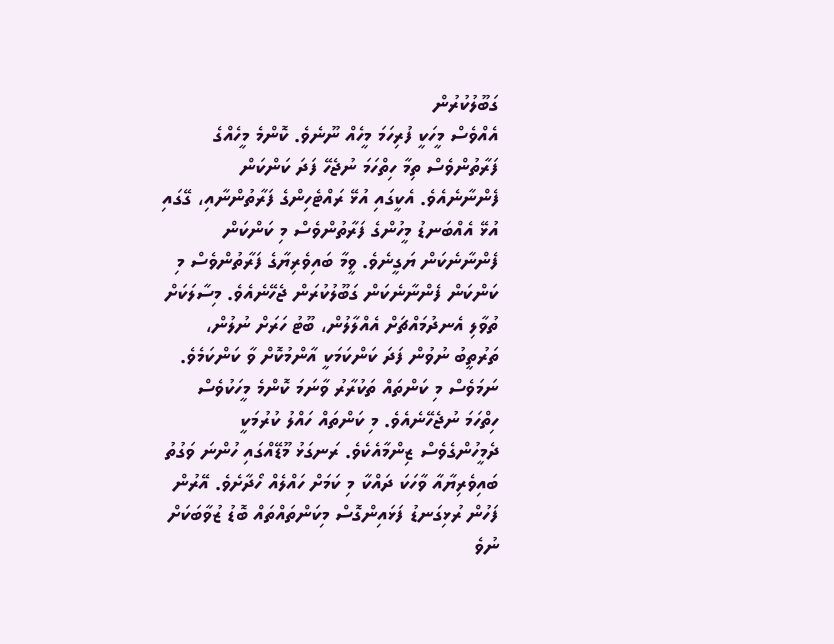ގަބޫލުކުރުން
އެއްވެސް މީހަކީ ފުރިހަމަ މީހެއް ނޫނެވެ. ކޮންމެ މީހެއްގެ ފަރާތުންވެސް ތިމާ ހިތްހަމަ ނުޖެހޭ ފަދަ ކަންކަން ފެންނާނެއެވެ. އެކީގައި އުޅޭ ރައްޓެހިންގެ ފަރާތުންނާއި، ގޭގައި އުޅޭ އެއްބަނޑު މީހުންގެ ފަރާތުންވެސް މި ކަންކަން ފެންނާނެކަން ޔަގީނެވެ. ވީމާ ބައިވެރިޔާގެ ފަރާތުންވެސް މި ކަންކަން ފެންނާނެކަން ގަބޫލުކުރަން ޖެހޭނެއެވެ. މިސާލަކަށް ތުވާލި އެނދުމައްޗަށް އެއްލާލުން، ބޫޓު ހަރަށް ނުލުން، ތަރުތީބު ނުވުން ފަދަ ކަންކަމަކީ އާންމުކޮށް ވާ ކަންކަމެވެ. ނަމަވެސް މި ކަންތައް ތަކުރާރު ވާނަމަ ކޮންމެ މީހަކުވެސް ހިތްހަމަ ނުޖެހޭނެއެވެ. މި ކަންތައް ހައްލު ކުރުމަކީ ދެމީހުންގެވެސް ޒިންމާއެކެވެ. ރަނގަޅު މޫޑޭއްގައި ހުންނަ ވަގުތު ބައިވެރިޔާއާ ވާހަކަ ދައްކާ މި ކަމަށް ހައްލެއް ހޯދާށެވެ. އޭރުން ފަހުން ރުޅިގަނޑު ފަޅައިންގޮސް މިކަންތައްތައް ބޮޑު ޒުވާބަކަށް ނުވެ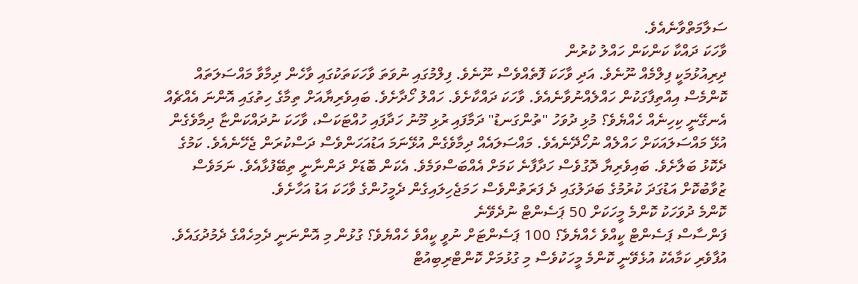ސަލާމަތްވާނެއެވެ.
ވާހަކަ ދައްކާ ކަންކަން ހައްލު ކުރުން
ދިރިއުޅުމަކީ ފިލްމެއް ނޫނެވެ. އަދި ވާހަކަ ފޮތެއްވެސް ނޫނެވެ. ފިލްމުގައި ނުވަތަ ވާހަކަތަކުގައި ވާހެން ދިމާވާ މައްސަލަތައް ކޮންމެސް އިއްތިފާގަކުން ހައްލެއްނުވާނެއެވެ. ވާހަކަ ދައްކާށެވެ. ހައްލު ހޯދާށެވެ. ބައިވެރިޔާއަށް ތިމާގެ ހިތުގައި އޮންނަ އެއްޗެއް އެނގޭނީ ކިހިނެއް ހެއްޔެވެ؟ މުޅި ދުވަހު "ތުންގަނޑު" ދަމާފައި ރުޅި މޫނު ހަދާފައި ހުއްޓަކަސް، ވާހަކަ ނުދައްކަންޏާ ދިމާވެގެން އުޅޭ މައްސަލައަކަށް ހައްލެއް ނުހޯދޭނެއެވެ. މައްސަލައެއް ދިމާވެގެން އުޅޭނަމަ އަޑުއަހަންވެސް ދަސްކުރަން ޖެހޭނެއެވެ. ކަމުގެ ދެކޮޅު ބަލާށެވެ. ބައިވެރިޔާ ދޮގުވެސް ހަދާފާނެ ކަމަށް އެއްބަސްވަމެވެ. އެކަން ބޮޑަށް ދަންނާނީ ތިބޭފުޅާއެވެ. ނަމަވެސް ޒުވާބުކޮށް އަޑުގަދަ ކުރުމުގެ ބަދަލުގައި ދެ ފަރަތުންވެސް ހަމަޖެހިލައިގެން ދެމީހުންގެ ވާހަކަ އަޑު އަހާށެވެ.
ކޮންމެ ދުވަހަކު ކޮންމެ މީހަކަށް 50 ޕަސެންޓް ނުދެވޭނެ
ފަންސާސް ޕަސެންޓް ކީއްވެ ހެއްޔެވެ؟ 100 ޕަސެންޓަށް ނުވީ ކީއްވެ ހެއްޔެވެ؟ ގުޅުން މި އޮންނަނީ ދެމިހެއްގެ ދެމުދުގައެވެ. އުފާވެރި ކަމާއެކު އުޅެވޭނީ ކޮންމެ މީހަކުވެސް މި ގުޅުމަށް ކޮންޓްރިބިއުޓް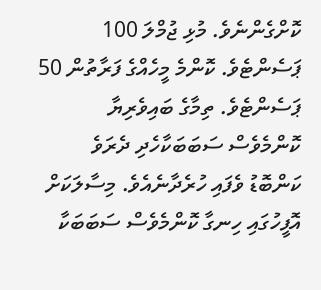ކޮށްގެންނެވެ. މުޅި ޖުމްލަ 100 ޕަސެންޓެވެ. ކޮންމެ މީހެއްގެ ފަރާތުން 50 ޕަސެންޓެވެ. ތިމާގެ ބައިވެރިޔާ ކޮންމެވެސް ސަބަބަކާހެދި ދެރަވެ ކަންބޮޑު ވެފައި ހުރެދާނެއެވެ. މިސާލަކަށް އޮފީހުގައި ހިނގާ ކޮންމެވެސް ސަބަބަކާ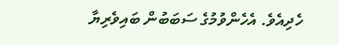ހެދިއެވެ. އެހެންވުމުގެ ސަބަބުން ބައިވެރިޔާ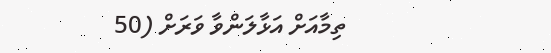ތިމާއަށް އަޅާލަންވާ ވަރަށް (50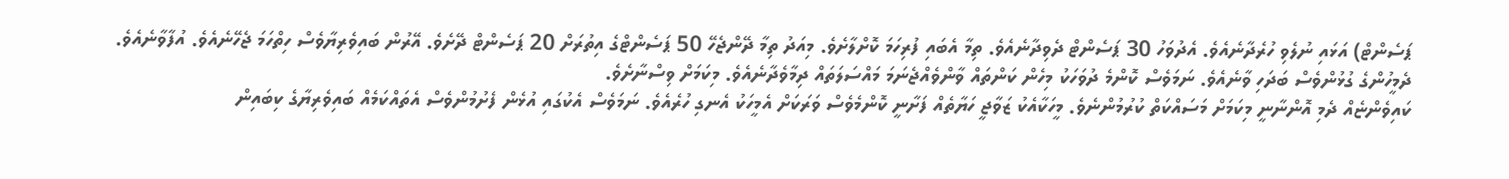ޕަސެންޓް) އަޅައި ނުލެވި ހުރެދާނެއެވެ. އެދުވަހު 30 ޕަސެންޓް ދެވިދާނެއެވެ. ތިމާ އެބައި ފުރިހަމަ ކޮށްލާށެވެ. މިއަދު ތިމާ ދޭންޖެހޭ 50 ޕަސެންޓްގެ އިތުރަށް 20 ޕަސެންޓް ދޭށެވެ. އޭރުން ބައިވެރިޔާވެސް ހިތްހަމަ ޖެހޭނެއެވެ. އުފާވާނެއެވެ. ދެމީހުންގެ ގުޅުންވެސް ބަދަހި ވާނެއެވެ. ނަމަވެސް ކޮންމެ ދުވަހަކު މިހެން ކަންތައް ވާންވެއްޖެނަމަ މައްސަލަތައް ދިމާވެދާނެއެވެ. މިކަމަށް ވިސްނާށެވެ.
ކައިވެންޏެއް ދެމި އޮންނާނީ މިކަމަށް މަސައްކަތް ކުރުމުންނެވެ. މީހަކާއެކު ޒަވާޖީ ހަޔާތެއް ފަށާނީ ކޮންމެވެސް ވަރަކަށް އެމީހަކު އެނގި ހުރެއެވެ. ނަމަވެސް އެކުގައި އުޅެން ފެށުމުންވެސް އެތައްކަމެއް ބައިވެރިޔާގެ ކިބައިން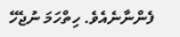ފެންނާނެއެވެ. ހިތްހަމަ ނުޖެހޭ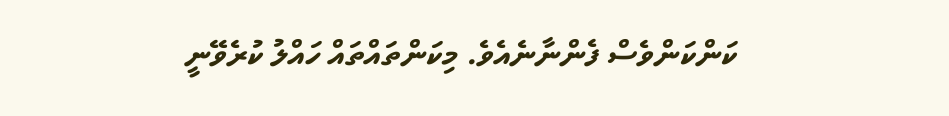ކަންކަންވެސް ފެންނާނެއެވެ. މިކަންތައްތައް ހައްލު ކުރެވޭނީ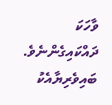ވާހަކަ ދައްކައިގެންނެވެ. ބައިވެރިޔާއެކު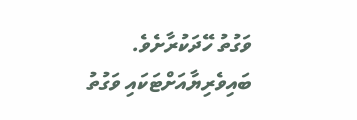ވަގުތު ހޭދަކުރާށެވެ. ބައިވެރިޔާއަށްޓަކައި ވަގުތު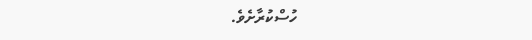ހުސްކުރާށެވެ.